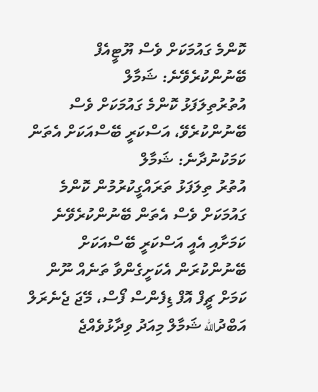ކޮންމެ ގައުމަކަށް ވެސް ޔޫޓީއެފް ބޭނުންކުރެވޭނެ: ޝަމާލް
އުތުރުތިލަފަޅު ކޮންމެ ގައުމަކަށް ވެސް ބޭނުންކުރެވޭ، އަސްކަރީ ބޭސްއަކަށް އެތަން ކަމަކުނުދާނެ: ޝަމާލް
އުތުރު ތިލަފަޅު ތަރައްގީކުރުމުން ކޮންމެ ގައުމަކަށް ވެސް އެތަން ބޭނުންކުރެވޭނެ ކަމަށާއި އެއީ އަސްކަރީ ބޭސްއަކަށް ބޭނުންކުރަން އެކަށީގެންވާ ތަނެއް ނޫން ކަމަށް ޗީފް އޮފް ޑިފެންސް ފޯސް، މޭޖަ ޖެނެރަލް އަބްދުالله ޝަމާލް މިއަދު ވިދާޅުވެއްޖެ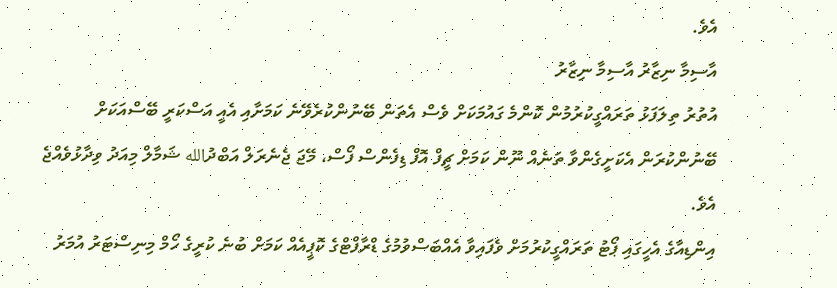އެވެ.
އާސިމާ ނިޒާރު އާސިމާ ނިޒާރު
އުތުރު ތިލަފަޅު ތަރައްގީކުރުމުން ކޮންމެ ގައުމަކަށް ވެސް އެތަން ބޭނުންކުރެވޭނެ ކަމަށާއި އެއީ އަސްކަރީ ބޭސްއަކަށް ބޭނުންކުރަން އެކަށީގެންވާ ތަނެއް ނޫން ކަމަށް ޗީފް އޮފް ޑިފެންސް ފޯސް، މޭޖަ ޖެނެރަލް އަބްދުالله ޝަމާލް މިއަދު ވިދާޅުވެއްޖެ އެވެ.
އިންޑިއާގެ އެހީގައި ޕޯޓު ތަރައްގީކުރުމަށް ވެފައިވާ އެއްބަސްވުމުގެ ޑްރާފްޓްގެ ކޮޕީއެއް ކަމަށް ބުނެ ކުރީގެ ހޯމް މިނިސްޓަރު އުމަރު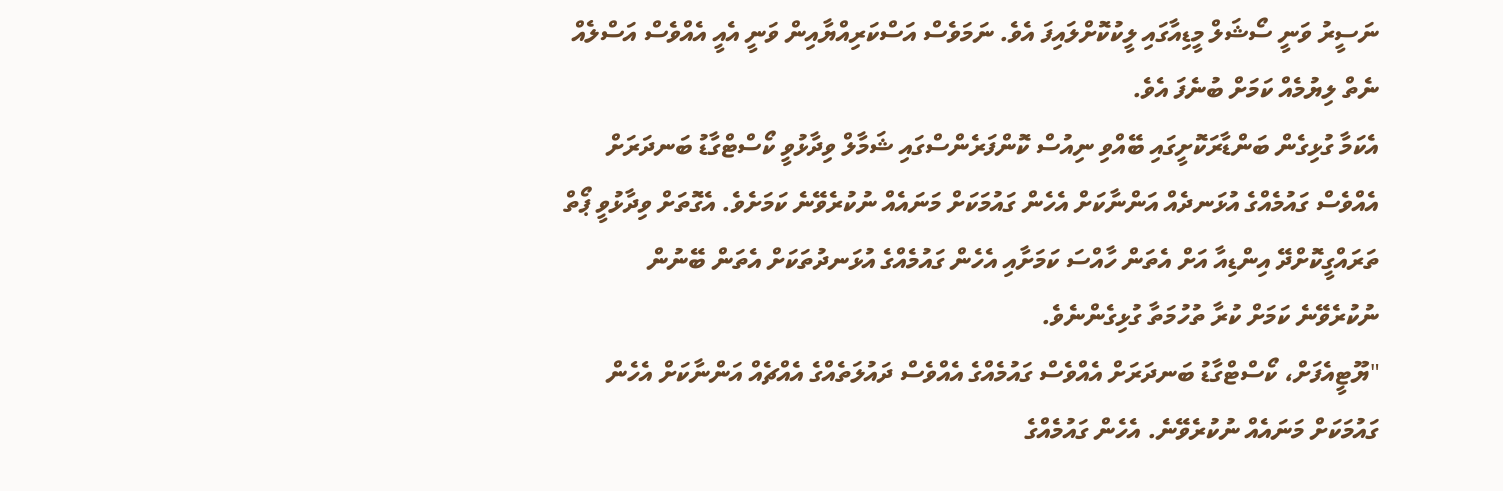ނަސީރު ވަނީ ސޯޝަލް މީޑިއާގައި ލީކުކޮށްލައިފަ އެވެ. ނަމަވެސް އަސްކަރިއްޔާއިން ވަނީ އެއީ އެއްވެސް އަސްލެއް ނެތް ލިޔުމެއް ކަމަށް ބުނެފަ އެވެ.
އެކަމާ ގުޅިގެން ބަންޑާރަކޮށީގައި ބޭއްވި ނިއުސް ކޮންފަރެންސްގައި ޝަމާލް ވިދާޅުވީ ކޯސްޓްގާޑު ބަނދަރަށް އެއްވެސް ގައުމެއްގެ އުޅަނދެއް އަންނާކަށް އެހެން ގައުމަކަށް މަނައެއް ނުކުރެވޭނެ ކަމަށެވެ. އެގޮތަށް ވިދާޅުވީ ޕޯތް ތަރައްގީކޮށްދޭ އިންޑިއާ އަށް އެތަން ހާއްސަ ކަމަށާއި އެހެން ގައުމެއްގެ އުޅަނދުތަކަށް އެތަން ބޭނުން ނުކުރެވޭނެ ކަމަށް ކުރާ ތުހުމަތާ ގުޅިގެންނެވެ.
"ޔޫޓީއެފަށް، ކޯސްޓްގާޑު ބަނދަރަށް އެއްވެސް ގައުމެއްގެ އެއްވެސް ދައުލަތެއްގެ އެއްޗެއް އަންނާކަށް އެހެން ގައުމަކަށް މަނައެއް ނުކުރެވޭނެ. އެހެން ގައުމެއްގެ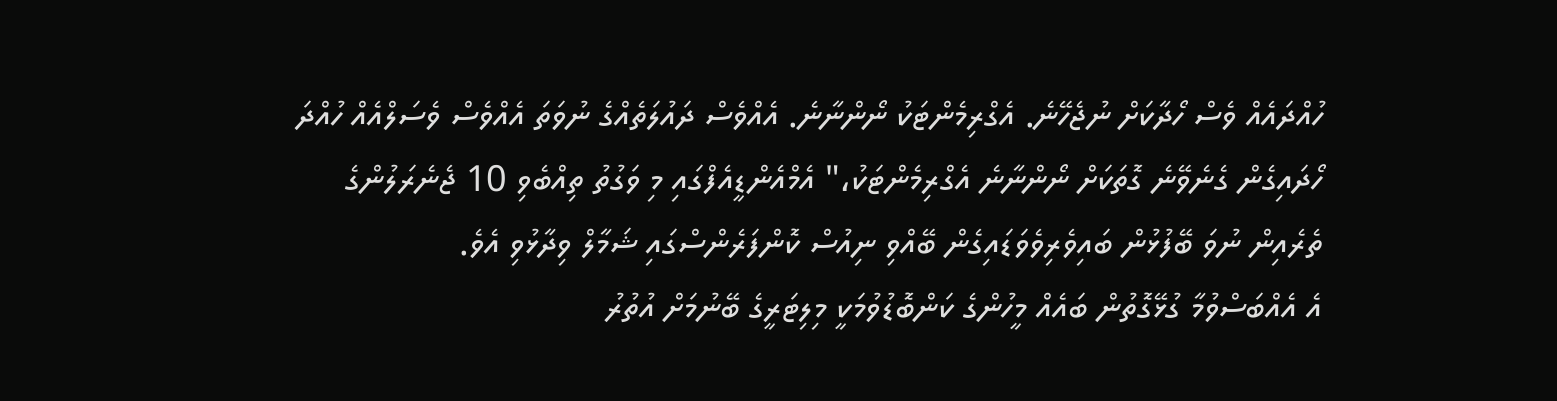ހުއްދައެއް ވެސް ހޯދާކަށް ނުޖެހޭނެ. އެގްރިމެންޓަކު ނޯންނާނެ. އެއްވެސް ދައުލަތެއްގެ ނުވަތަ އެއްވެސް ވެސަލްއެއް ހުއްދަ ހޯދައިގެން ގެނެވޭނެ ގޮތަކަށް ނޯންނާނެ އެގްރިމެންޓަކު،" އެމްއެންޑީއެފްގައި މި ވަގުތު ތިއްބެވި 10 ޖެނެރަލުންގެ ތެރެއިން ނުވަ ބޭފުޅުން ބައިވެރިވެވަޑައިގެން ބޭއްވި ނިއުސް ކޮންފަރެންސްގައި ޝަމާލް ވިދާޅުވި އެވެ.
އެ އެއްބަސްވުމާ ގުޅޭގޮތުން ބައެއް މީހުންގެ ކަންބޮޑުވުމަކީ މިލިޓަރީގެ ބޭނުމަށް އުތުރު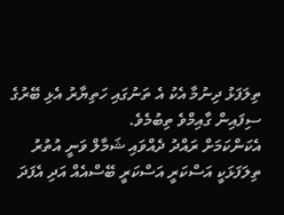ތިލަފަޅު ދިނުމާ އެކު އެ ތަނުގައި ހަތިޔާރު އެޅި ބޭރުގެ ސިފައިން ގާއިމްވެ ތިބުމެވެ.
އެކަންކަމަށް ރައްދު ދެއްވައި ޝަމާލް ވަނީ އުތުރު ތިލަފަޅަކީ އަސްކަރީ އަސްކަރީ ބޭސްއެއް އަދި އެފަދަ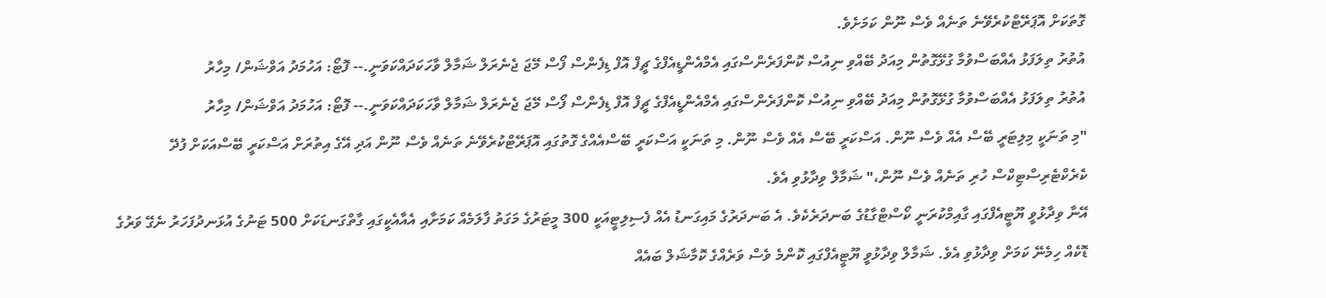ގޮތަކަށް އޮޕަރޭޓްކުރެވޭނެ ތަނެއް ވެސް ނޫން ކަމަށެވެ.
އުތުރު ތިލަފަޅު އެއްބަސްވުމާ ގުޅޭގޮތުން މިއަދު ބޭއްވި ނިއުސް ކޮންފަރެންސްގައި އެމްއެންޑީއެފްގެ ޗީފް އޮފް ޑިފެންސް ފޯސް މޭޖަ ޖެނެރަލް ޝަމާލް ވާހަކަދައްކަވަނީ.-- ފޮޓޯ: އަހުމަދު އަވްޝަން/ މިހާރު
އުތުރު ތިލަފަޅު އެއްބަސްވުމާ ގުޅޭގޮތުން މިއަދު ބޭއްވި ނިއުސް ކޮންފަރެންސްގައި އެމްއެންޑީއެފްގެ ޗީފް އޮފް ޑިފެންސް ފޯސް މޭޖަ ޖެނެރަލް ޝަމާލް ވާހަކަދައްކަވަނީ.-- ފޮޓޯ: އަހުމަދު އަވްޝަން/ މިހާރު
"މި ތަނަކީ މިލިޓަރީ ބޭސް އެއް ވެސް ނޫން. އަސްކަރީ ބޭސް އެއް ވެސް ނޫން. މި ތަނަކީ އަސްކަރީ ބޭސްއެއްގެ ގޮތުގައި އޮޕަރޭޓްކުރެވޭނެ ތަނެއް ވެސް ނޫން އަދި އޭގެ އިތުރަށް އަސްކަރީ ބޭސްއަކަށް ފުދޭ ކެރެކްޓެރިސްޓިކްސް ހުރި ތަނެއް ވެސް ނޫން،" ޝަމާލް ވިދާޅުވި އެވެ.
އޭނާ ވިދާޅުވީ ޔޫޓީއެފްގައި ގާއިމްކުރަނީ ކޯސްޓްގާޑުގެ ބަނދަރެކެވެ. އެ ބަނދަރުގެ މައިގަނޑު އެއް ފެސިލިޓީއަކީ 300 މީޓަރުގެ މަގަތު ފާލަމެއް ކަމަށާއި އެއާއެކީގައި ގާތްގަނޑަކަށް 500 ޓަނުގެ އުޅަނދުފަހަރު ނެގޭ ވަރުގެ ޑޮކެއް ހިމެނޭ ކަމަށް ވިދާޅުވި އެވެ. ޝަމާލް ވިދާޅުވީ ޔޫޓީއެފްގައި ކޮންމެ ވެސް ވަރެއްގެ ކޮމާޝަލް ބައެއް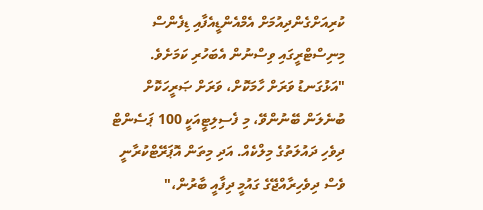ކުރިއަށްގެންދިއުމަށް އެމްއެންޑީއެފާއި ޑިފެންސް މިނިސްޓްރީގައި ވިސްނުން އެބަހުރި ކަމަށެވެ.
"އަޅުގަނޑު ވަރަށް ހާމަކޮށް، ވަރަށް ޞަރީހަކޮށް ބުނެލަން ބޭނުންވޭ، މި ފެސިލިޓީއަކީ 100 ޕަސެންޓް ދިވެހި ދައުލަތުގެ މިލްކެއް. އަދި މިތަން އޮޕަރޭޓްކުރާނީ ވެސް ދިވެހިރާއްޖޭގެ ގައުމީ ދިފާއީ ބާރުން،"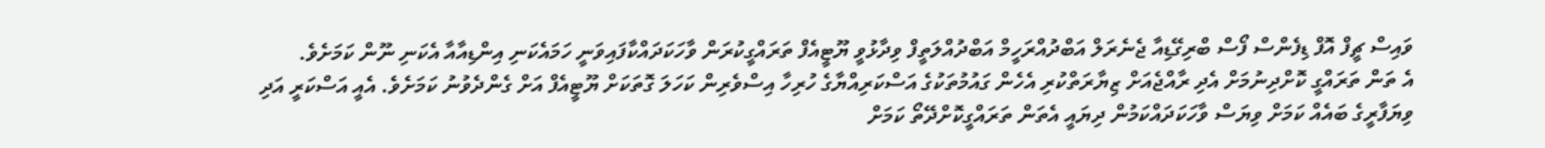ވައިސް ޗީފް އޮފް ޑިފެންސް ފޯސް ބްރިގޭޑިއާ ޖެނެރަލް އަބްދުއްރަހީމް އަބްދުއްލަތީފް ވިދާޅުވީ ޔޫޓީއެފް ތަރައްގީކުރަން ވާހަކަދައްކާފައިވަނީ ހަމައެކަނި އިންޑިއާއާ އެކަނި ނޫން ކަމަށެވެ.
އެ ތަން ތަރައްގީ ކޮށްދިނުމަށް އެދި ރާއްޖެއަށް ޒިޔާރަތްކުރި އެހެން ގައުމުތަކުގެ އަސްކަރިއްޔާގެ ހުރިހާ އިސްވެރިން ކަހަލަ ގޮތަކަށް ޔޫޓީއެފް އަށް ގެންދެވުނު ކަމަށެވެ. އެއީ އަސްކަރީ އަދި ވިޔަފާރީގެ ބައެއް ކަމަށް ވިޔަސް ވާހަކަދައްކަމުން ދިޔައީ އެތަން ތަރައްގީކޮށްދޭތޯ ކަމަށް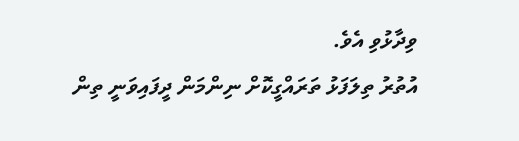ވިދާޅުވި އެވެ.
އުތުރު ތިލަފަޅު ތަރައްގީކޮށް ނިންމަން ދީފައިވަނީ ތިން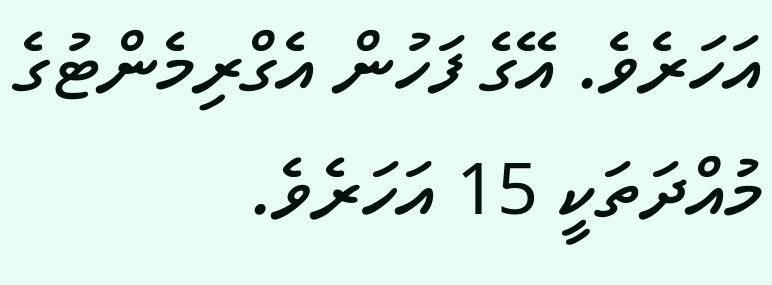އަހަރެވެ. އޭގެ ފަހުން އެގްރިމެންޓުގެ މުއްދަތަކީ 15 އަހަރެވެ.